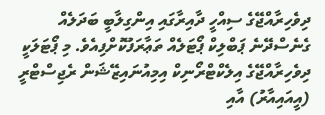ދިވެހިރާއްޖޭގެ ސިއްހީ ދާއިރާގައި އިންގިލާބީ ބަދަލެއް ގެނެސްދޭނެ ޕަބްލިކް ޕޯޓަލެއް ތަޢާރަފުކޮށްފިއެވެ. މި ޕޯޓަލަކީ ދިވެހިރާއްޖޭގެ އިލެކްޓްރޯނިކް އިމިއުނައިޒޭޝަން ރެޖިސްޓްރީ (އީއައިއާރު) އާއި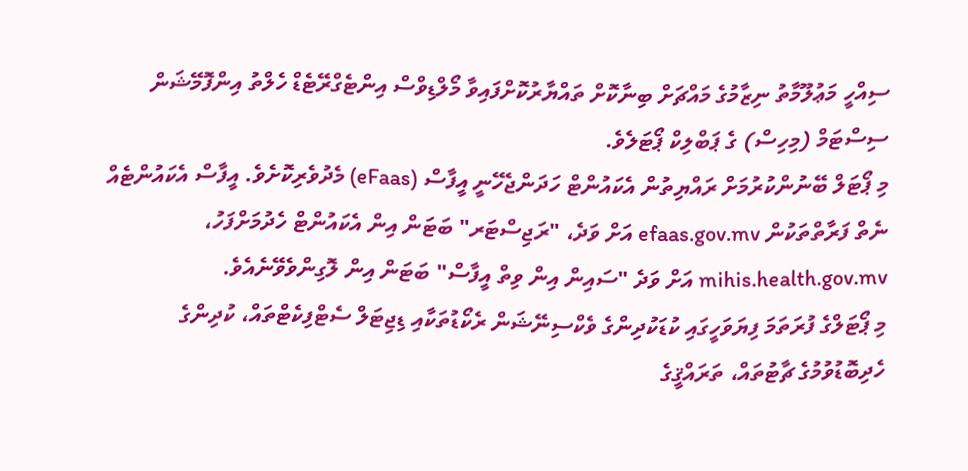ސިއްހީ މަޢުލޫމާތު ނިޒާމުގެ މައްޗަށް ބިނާކޮށް ތައްޔާރުކޮށްފައިވާ މޯލްޑިވްސް އިންޓެގްރޭޓެޑް ހެލްތު އިންފޮމޭޝަން ސިސްޓަމް (މިހިސް) ގެ ޕަބްލިކް ޕޯޓަލެވެ.
މި ޕޯޓަލް ބޭނުންކުރުމަށް ރައްޔިތުން އެކައުންޓް ހަދަންޖެހޭނީ އީފާސް (eFaas) މެދުވެރިކޮށެވެ. އީފާސް އެކައުންޓެއް ނެތް ފަރާތްތަކުން efaas.gov.mv އަށް ވަދެ، "ރަޖިސްޓަރ" ބަޓަން އިން އެކައުންޓް ހެދުމަށްފަހު، mihis.health.gov.mv އަށް ވަދެ "ސައިން އިން ވިތް އީފާސް" ބަޓަން އިން ލޮގިންވެވޭނެއެވެ.
މި ޕޯޓަލްގެ ފުރަތަމަ ފިޔަވަހީގައި ކުޑަކުދިންގެ ވެކްސިނޭޝަން ރެކޯޑުތަކާއި ޑިޖިޓަލް ސެޓްފިކެޓްތައް، ކުދިންގެ ހެދިބޮޑުވުމުގެ ޗާޓުތައް، ތަރައްޤީގެ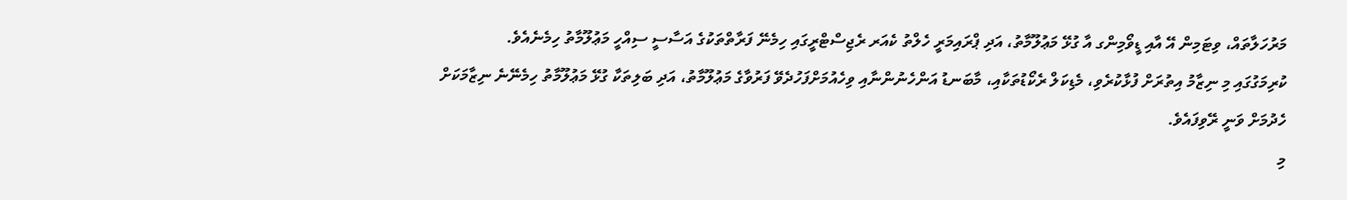މަރުހަލާތައް، ވިޓަމިން އޭ އާއި ޑީވޯމިންގ އާ ގުޅޭ މަޢުލޫމާތު، އަދި ޕްރައިމަރީ ހެލްތު ކެއަރ ރެޖިސްޓްރީގައި ހިމެނޭ ފަރާތްތަކުގެ އަސާސީ ސިއްހީ މަޢުލޫމާތު ހިމެނެއެވެ.
ކުރިމަގުގައި މި ނިޒާމު އިތުރަށް ފުޅާކުރެވި، މެޑިކަލް ރެކޯޑުތަކާއި، މާބަނޑު އަންހެނުންނާއި ވިހެއުމަށްފަހުދެވޭ ފަރުވާގެ މަޢުލޫމާތު، އަދި ބަލިތަކާ ގުޅޭ މަޢުލޫމާތު ހިމެނޭނެ ނިޒާމަކަށް ހެދުމަށް ވަނީ ރޭވިފައެވެ.
މި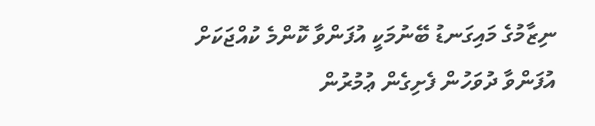ނިޒާމުގެ މައިގަނޑު ބޭނުމަކީ އުފަންވާ ކޮންމެ ކުއްޖަކަށް އުފަންވާ ދުވަހުން ފެށިގެން ޢުމުރުން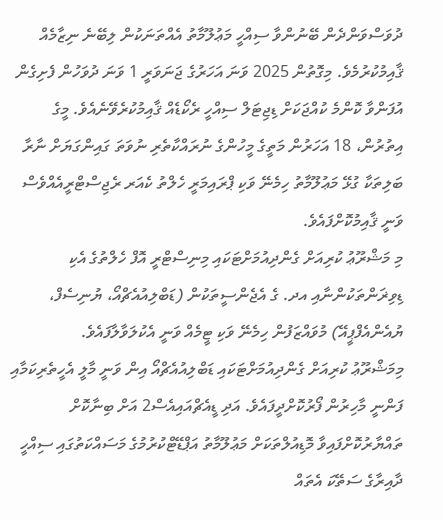ދުވަސްވަންދެން ބޭނުންވާ ސިއްހީ މަޢުލޫމާތު އެއްތަނަކުން ލިބޭނެ ނިޒާމެއް ޤާއިމުކުރުމެވެ. މިގޮތުން 2025 ވަނަ އަހަރުގެ ޖަނަވަރީ 1 ވަނަ ދުވަހުން ފެށިގެން އުފަންވާ ކޮންމެ ކުއްޖަކަށް ޑިޖިޓަލް ސިއްހީ ރެކޯޑެއް ޤާއިމުކުރެވޭނެއެވެ. މީގެ އިތުރުން، 18 އަހަރުން މަތީގެ މީހުންގެ ނުރައްކާތެރި ނުވަތަ ގައިންގަޔަށް ނާރާ ބަލިތަކާ ގުޅޭ މަޢުލޫމާތު ހިމެނޭ ވަކި ޕްރައިމަރީ ހެލްތު ކެއަރ ރެޖިސްޓްރީއެއްވެސް ވަނީ ޤާއިމުކޮށްފައެވެ.
މި މަޝްރޫޢު ކުރިއަށް ގެންދިއުމަށްޓަކައި މިނިސްޓްރީ އޮފް ހެލްތުގެ އެކި ޑިވިޜަންތަކުންނާއި އދ. ގެ އެޖެންސީތަކުން (ޑަބްލިއުއެޗްއޯ، ޔުނިސެފް، ޔުއެންއެފްޕީއޭ) މުވައްޒަފުން ހިމެނޭ ވަކި ޓީމެއް ވަނީ އެކުލަވާލާފައެވެ.
މިމަޝްރޫޢު ކުރިއަށް ގެންދިއުމަށްޓަކައި ޑަބްލިއުއެޗްއޯ އިން ވަނީ މާލީ އެހީތެރިކަމާއި ފަންނީ މާހިރުން ފޯރުކޮށްދީފައެވެ. އަދި ޑީއެޗްއައިއެސް2 އަށް ބިނާކޮށް ތައްޔާރުކޮށްފައިވާ މޮޑިއުލްތަކަށް މަޢުލޫމާތު އަޕްޑޭޓްކުރުމުގެ މަސައްކަތުގައި ސިއްހީ ދާއިރާގެ ސަތޭކަ އެތައް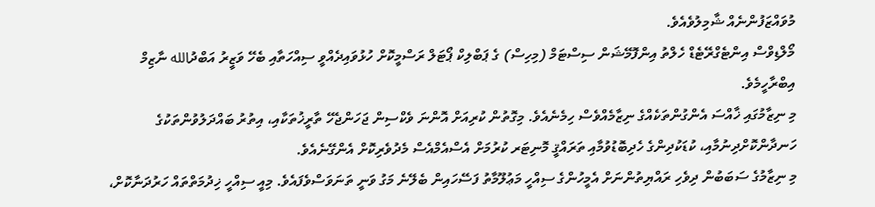މުވައްޒަފުންނެއް ޝާމިލުވެއެވެ.
މޯލްޑިވްސް އިންޓެގްރޭޓެޑް ހެލްތު އިންފޮމޭޝަން ސިސްޓަމް (މިހިސް) ގެ ޕަބްލިކް ޕޯޓަލް ރަސްމީކޮށް ހުޅުވައިދެއްވީ ސިއްހަތާއި ބެހޭ ވަޒީރު އަބްދުالله ނާޒިމް އިބްރާހީމެވެ.
މި ނިޒާމުގައި ޚާއްސަ އެންގުންތަކެއްގެ ނިޒާމެއްވެސް ހިމެނެއެވެ. މިގޮތުން ކުރިއަށް އޮންނަ ވެކްސިން ޖަހަންޖެހޭ ތާރީޚުތަކާއި، އިތުރު ބައްދަލުވުންތަކުގެ ހަނދާންކޮށްދިނުމާއި، ކުޑަކުދިންގެ ހެދިބޮޑުވުމާއި ތަރައްޤީ މޮނިޓަރ ކުރުމަށް އެސްއެމްއެސް މެދުވެރިކޮށް އެންގޭނެއެވެ.
މި ނިޒާމުގެ ސަބަބުން ދިވެހި ރައްޔިތުންނަށް އެމީހުންގެ ސިއްހީ މަޢުލޫމާތު ފަސޭހައިން ބެލޭނެ މަގު ވަނީ ތަނަވަސްވެފައެވެ. މިއީ ސިއްހީ ޚިދުމަތްތައް ހަރުދަނާކޮށް،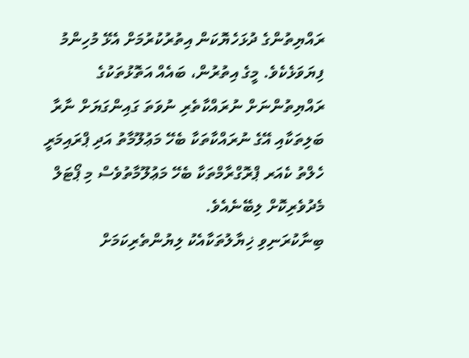ރައްޔިތުންގެ ދުޅަހެޔޮކަން އިތުރުކުރުމަށް އެޅޭ މުހިންމު ފިޔަވަޅެކެވެ. މީގެ އިތުރުން، ބައެއް އަތޮޅުތަކުގެ ރައްޔިތުންނަށް ނުރައްކާތެރި ނުވަތަ ގައިންގަޔަށް ނާރާ ބަލިތަކާއި އޭގެ ނުރައްކާތަކާ ބެހޭ މަޢުލޫމާތު އަދި ޕްރައިމަރީ ހެލްތު ކެއަރ ޕްރޮގްރާމްތަކާ ބެހޭ މަޢުލޫމާތުވެސް މި ޕޯޓަލް މެދުވެރިކޮށް ލިބޭނެއެވެ.
ބިނާކުރަނިވި ޚިޔާލުތަކާއެކު ލިޔުންތެރިކަމަށް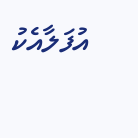އުފަލާއެކު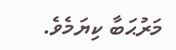މަރުޙަބާ ކިޔަމެވެ.